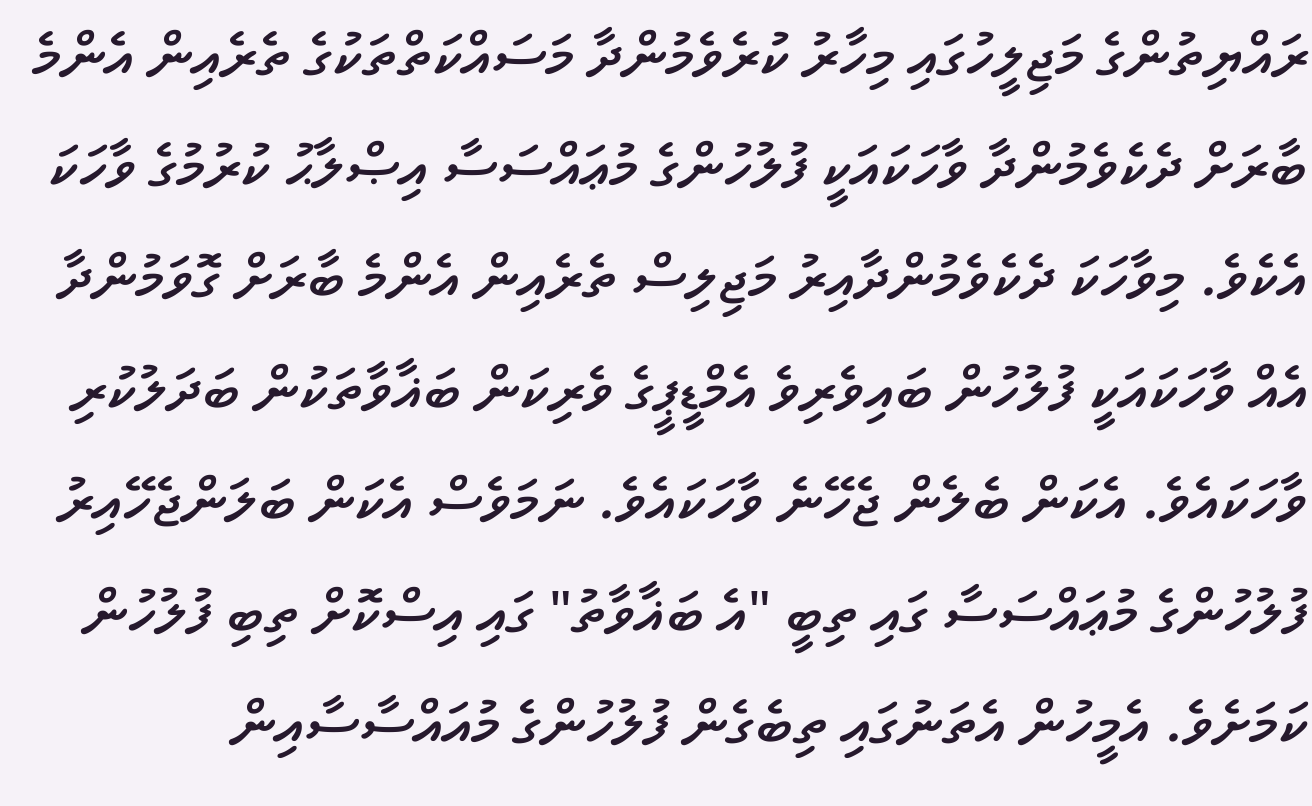ރައްޔިތުންގެ މަޖިލީހުގައި މިހާރު ކުރެވެމުންދާ މަސައްކަތްތަކުގެ ތެރެއިން އެންމެ ބާރަށް ދެކެވެމުންދާ ވާހަކައަކީ ފުލުހުންގެ މުޢައްސަސާ އިޞްލާޙު ކުރުމުގެ ވާހަކަ އެކެވެ. މިވާހަކަ ދެކެވެމުންދާއިރު މަޖިލިސް ތެރެއިން އެންމެ ބާރަށް ގޮވަމުންދާ އެއް ވާހަކައަކީ ފުލުހުން ބައިވެރިވެ އެމްޑީޕީގެ ވެރިކަން ބަޣާވާތަކުން ބަދަލުކުރި ވާހަކައެވެ. އެކަން ބެލެން ޖެހޭނެ ވާހަކައެވެ. ނަމަވެސް އެކަން ބަލަންޖެހޭއިރު ފުލުހުންގެ މުޢައްސަސާ ގައި ތިބީ "އެ ބަޣާވާތު" ގައި އިސްކޮށް ތިބި ފުލުހުން ކަމަށެވެ. އެމީހުން އެތަނުގައި ތިބެގެން ފުލުހުންގެ މުއައްސާސާއިން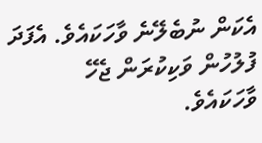އެކަން ނުބެލޭނެ ވާހަކައެވެ. އެފަދަ ފުލުހުން ވަކިކުރަން ޖެހޭ ވާހަކައެވެ.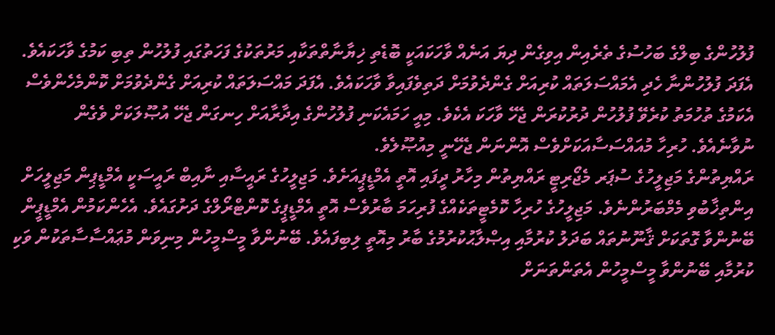ފުލުހުންގެ ބިލްގެ ބަހުސުގެ ތެރެއިން އިވިގެން ދިޔަ އަނެއް ވާހަކައަކީ ބޮޑެތި ޚިޔާނާތްތަކާއި މަރުތަކުގެ ފަހަތުގައި ފުލުހުން ތިބި ކަމުގެ ވާހަކައެވެ. އެފަދަ ފުލުހުންނާ ހެދި އެމައްސަލަތައް ކުރިއަށް ގެންދެވުމަށް ދަތިވެފައިވާ ވާހަކައެވެ. އެފަދަ މައްސަލަތައް ކުރިއަށް ގެންދެވުމަށް ކޮންމެހެންވެސް އެކަމުގެ ތުހުމަތު ކުރެވޭ ފުލުހުން ދުރުކުރަން ޖެހޭ ވާހަކަ އެކެވެ. މިއީ ހަމައެކަނި ފުލުހުންގެ އިދާރާއަށް ހިނގަން ޖެހޭ އުޞޫލަކަށް ވެގެން ނުވާނެއެވެ. ހުރިހާ މުއައްސަސާއަކަށްވެސް އޮންނަން ޖެހޭނީ މިއުޞޫލެވެ.
ރައްޔިތުންގެ މަޖިލީހުގެ ސުޕަރ މެޖޯރިޓީ ރައްޔިތުން މިހާރު ދީފައި އޮތީ އެމްޑީޕީއަށެވެ. މަޖިލީހުގެ ރައީސާއި ނާއިބް ރައީސަކީ އެމްޑީޕިން މަޖިލީހަށް އިންތިޚާބުވި މެމްބަރުންނެވެ. މަޖިލީހުގެ ހުރިހާ ކޮމެޓީތަކެއްގެ ފުރިހަމަ ބާރުވެސް އޮތީ އެމްޑީޕީގެ ކޮންޓްރޯލްގެ ދަށުގައެވެ. އެހެންކަމުން އެމްޑީޕީން ބޭނުންވާ ގޮތަކަށް ޤާނޫނުތައް ބަދަލު ކުރުމާއި އިޞްލާޙުކުރުމުގެ ބާރު މިއޮތީ ލިބިފައެވެ. ބޭނުންވާ މީސްމީހުން މިނިވަން މުޢައްސާސާތަކުން ވަކި ކުރުމާއި ބޭނުންވާ މީސްމީހުން އެތަންތަނަށް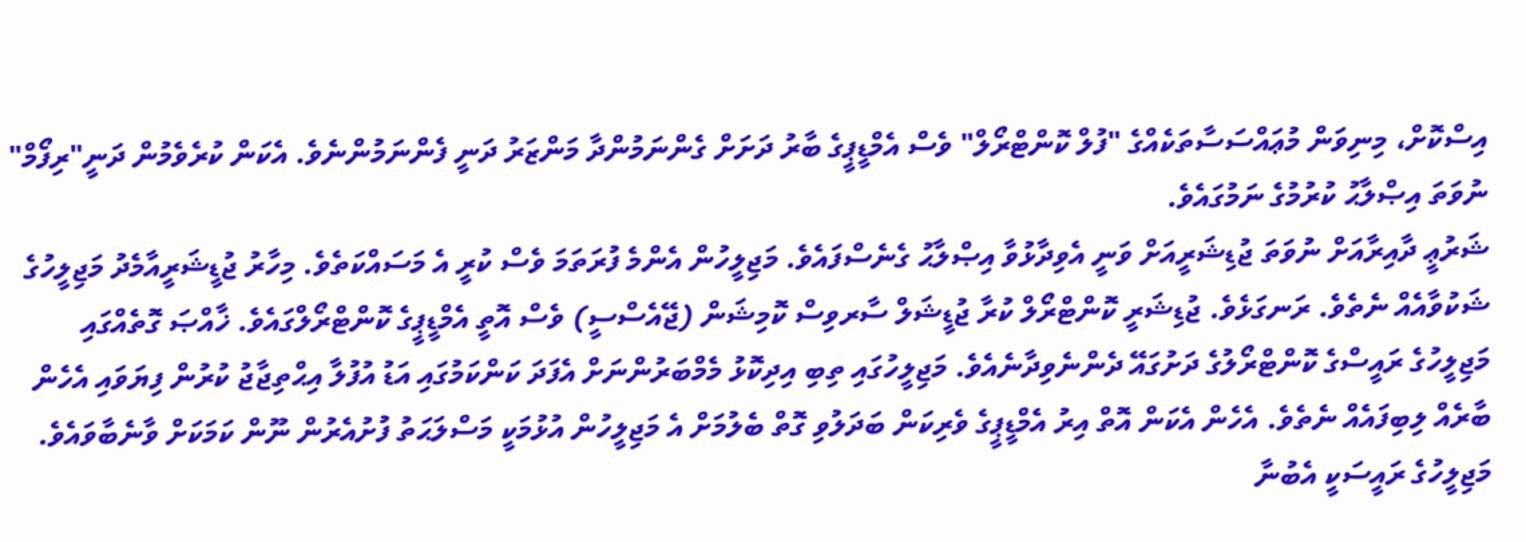އިސްކޮށް، މިނިވަން މުޢައްސަސާތަކެއްގެ "ފުލް ކޮންޓްރޯލް" ވެސް އެމްޑީޕީގެ ބާރު ދަށަށް ގެންނަމުންދާ މަންޒަރު ދަނީ ފެންނަމުންނެވެ. އެކަން ކުރެވެމުން ދަނީ"ރިފޯމް" ނުވަތަ އިޞްލާޙު ކުރުމުގެ ނަމުގައެވެ.
ޝަރުޢީ ދާއިރާއަށް ނުވަތަ ޖުޑިޝަރީއަށް ވަނީ އެވިދާޅުވާ އިޞްލާޙު ގެނެސްފައެވެ. މަޖިލީހުން އެންމެ ފުރަތަމަ ވެސް ކުރީ އެ މަސައްކަތެވެ. މިހާރު ޖުޑީޝަރީއާމެދު މަޖިލީހުގެ ޝަކުވާއެއް ނެތެވެ. ރަނގަޅެވެ. ޖުޑިޝަރީ ކޮންޓްރޯލް ކުރާ ޖުޑީޝަލް ސާރވިސް ކޮމިޝަން (ޖޭއެސްސީ) ވެސް އޮތީ އެމްޑީޕީގެ ކޮންޓްރޯލްގައެވެ. ޚާއްޞަ ގޮތެއްގައި މަޖިލީހުގެ ރައީސްގެ ކޮންޓްރޯލުގެ ދަށުގައޭ ދެންނެވިދާނެއެވެ. މަޖިލީހުގައި ތިބި އިދިކޮޅު މެމްބަރުންނަށް އެފަދަ ކަންކަމުގައި އަޑު އުފުލާ އިޙްތިޖާޖު ކުރުން ފިޔަވައި އެހެން ބާރެއް ލިބިފައެއް ނެތެވެ. އެހެން އެކަން އޮތް އިރު އެމްޑީޕީގެ ވެރިކަން ބަދަލުވި ގޮތް ބެލުމަށް އެ މަޖިލީހުން އުޅުމަކީ މަސްލަޙަތު ފުށުއެރުން ނޫން ކަމަކަށް ވާނެބާވައެވެ.
މަޖިލީހުގެ ރައީސަކީ އެބުނާ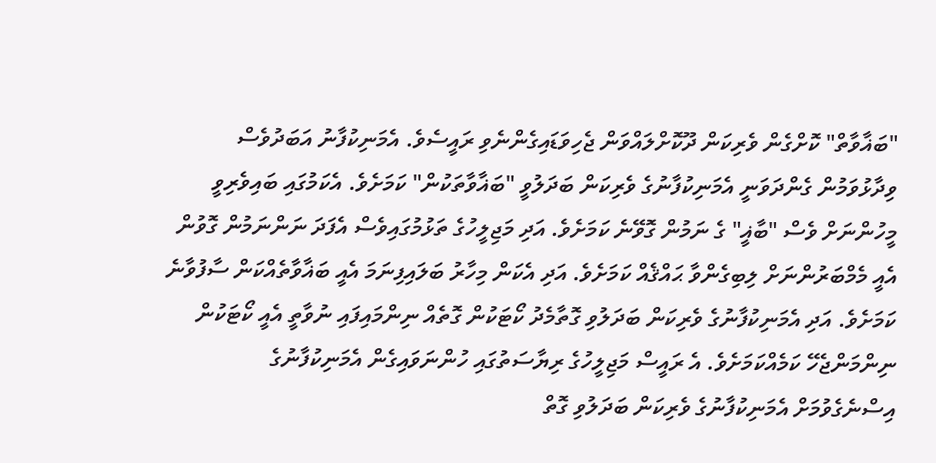"ބަޣާވާތް" ކޮށްގެން ވެރިކަން ދޫކޮށްލައްވަން ޖެހިވަޑައިގެންނެވި ރައީސެވެ. އެމަނިކުފާނު އަބަދުވެސް ވިދާޅުވަމުން ގެންދަވަނީ އެމަނިކުފާނުގެ ވެރިކަން ބަދަލުވީ "ބަޣާވާތަކުން" ކަމަށެވެ. އެކަމުގައި ބައިވެރިވީ މީހުންނަށް ވެސް "ބާޣީ" ގެ ނަމުން ގޮވޭނެ ކަމަށެވެ. އަދި މަޖިލީހުގެ ތަޅުމުގައިވެސް އެފަދަ ނަންނަމުން ގޮވުން އެއީ މެމްބަރުންނަށް ލިބިގެންވާ ޙައްޤެއް ކަމަށެވެ. އަދި އެކަން މިހާރު ބަލައިފިނަމަ އެއީ ބަޣާވާތެއްކަން ސާފުވާނެ ކަމަށެވެ. އަދި އެމަނިކުފާނުގެ ވެރިކަން ބަދަލުވި ގޮތާމެދު ކޯޓަކުން ގޮތެއް ނިންމައިފައި ނުވާތީ އެއީ ކޯޓަކުން ނިންމަންޖެހޭ ކަމެއްކަމަށެވެ. އެ ރައީސް މަޖިލީހުގެ ރިޔާސަތުގައި ހުންނަވައިގެން އެމަނިކުފާނުގެ އިސްނެގެވުމަށް އެމަނިކުފާނުގެ ވެރިކަން ބަދަލުވި ގޮތް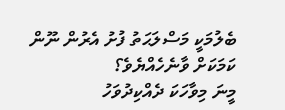ބެލުމަކީ މަސްލަޙަތު ފުށު އެރުން ނޫން ކަމަކަށް ވާނެހެއްޔެވެ؟
މީނަ މިވާހަކަ ދެއްކިދުވަހު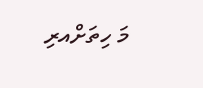މަ ހިތަށްއރި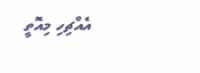އެއްޗިހި މިއޮތީ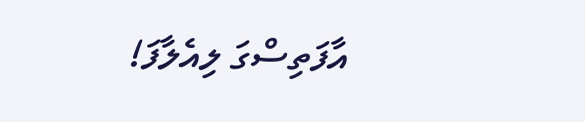އާފަތިސްގަ ލިއެލާފަ!